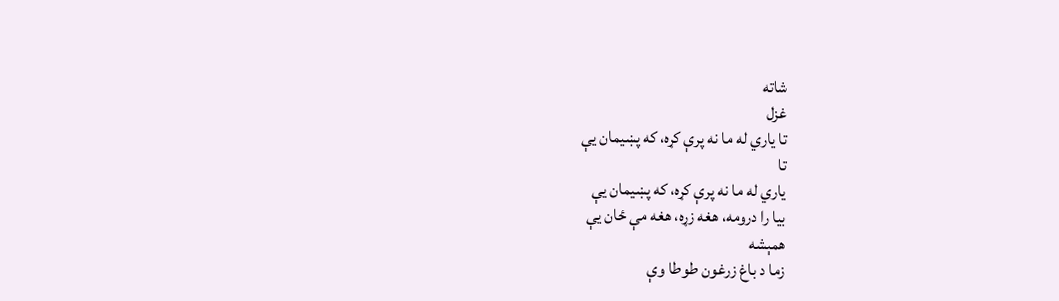شاته
غزل
تا ياري له ما نه پرې کړه، که پښيمان یې
تا
ياري له ما نه پرې کړه، که پښيمان یې
بيا را درومه، هغه زړه، هغه مې ځان یې
همېشه
زما د باغ زرغون طوطا وې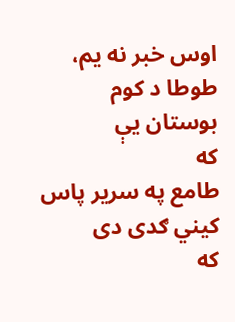اوس خبر نه يم، طوطا د کوم بوستان یې
که
طامع په سرير پاس کيني ګدی دی
که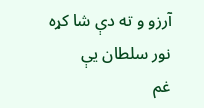آرزو و ته دې شا کړه نور سلطان یې
غم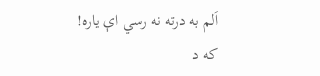اَلم به درته نه رسي اې ياره!
که د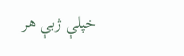خپلې ژبې هر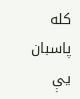کله پاسبان یې